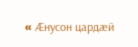« Æнусон цардæй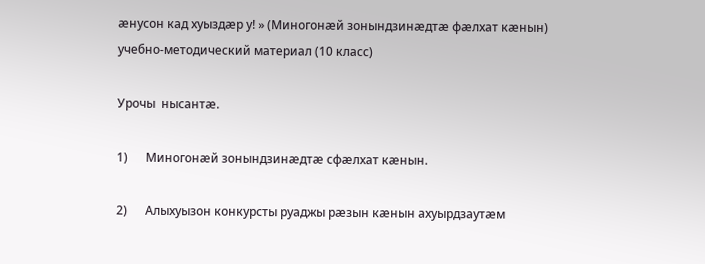æнусон кад хуыздæр у! » (Миногонæй зонындзинæдтæ фæлхат кæнын)
учебно-методический материал (10 класс)

Урочы  нысантæ.

1)      Миногонæй зонындзинæдтæ сфæлхат кæнын.

2)      Алыхуызон конкурсты руаджы рæзын кæнын ахуырдзаутæм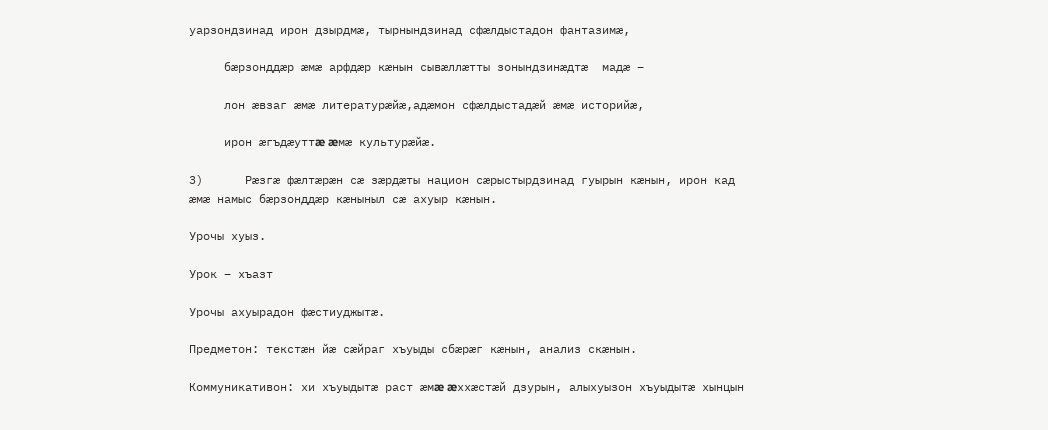уарзондзинад ирон дзырдмæ, тырнындзинад сфæлдыстадон фантазимæ,

     бæрзонддæр æмæ арфдæр кæнын сывæллæтты зонындзинæдтæ  мадæ –

     лон æвзаг æмæ литературæйæ,адæмон сфæлдыстадæй æмæ историйæ,

     ирон æгъдæуттæ æмæ культурæйæ.

3)      Рæзгæ фæлтæрæн сæ зæрдæты национ сæрыстырдзинад гуырын кæнын, ирон кад æмæ намыс бæрзонддæр кæныныл сæ ахуыр кæнын.

Урочы хуыз.

Урок – хъазт

Урочы ахуырадон фæстиуджытæ.

Предметон: текстæн йæ сæйраг хъуыды сбæрæг кæнын, анализ скæнын.

Коммуникативон: хи хъуыдытæ раст æмæ æххæстæй дзурын, алыхуызон хъуыдытæ хынцын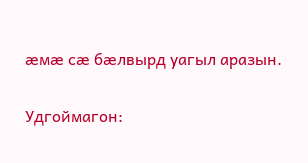æмæ сæ бæлвырд уагыл аразын.

Удгоймагон: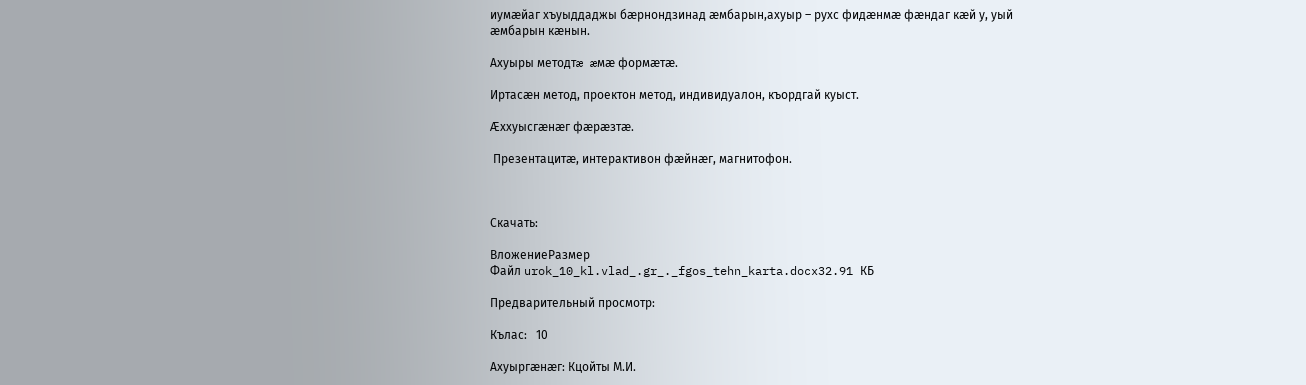иумæйаг хъуыддаджы бæрнондзинад æмбарын,ахуыр – рухс фидæнмæ фæндаг кæй у, уый æмбарын кæнын.

Ахуыры методтæ æмæ формæтæ.

Иртасæн метод, проектон метод, индивидуалон, къордгай куыст.

Æххуысгæнæг фæрæзтæ.

 Презентацитæ, интерактивон фæйнæг, магнитофон.



Скачать:

ВложениеРазмер
Файл urok_10_kl.vlad_.gr_._fgos_tehn_karta.docx32.91 КБ

Предварительный просмотр:

Кълас:   10

Ахуыргæнæг: Кцойты М.И.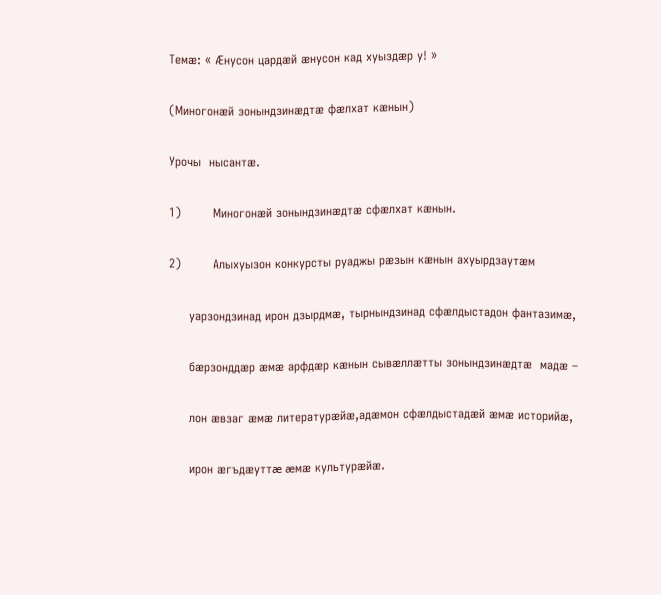Темæ: « Æнусон цардæй æнусон кад хуыздæр у! »

(Миногонæй зонындзинæдтæ фæлхат кæнын)

Урочы  нысантæ.

1)        Миногонæй зонындзинæдтæ сфæлхат кæнын.

2)        Алыхуызон конкурсты руаджы рæзын кæнын ахуырдзаутæм

     уарзондзинад ирон дзырдмæ, тырнындзинад сфæлдыстадон фантазимæ,

     бæрзонддæр æмæ арфдæр кæнын сывæллæтты зонындзинæдтæ  мадæ –

     лон æвзаг æмæ литературæйæ,адæмон сфæлдыстадæй æмæ историйæ,

     ирон æгъдæуттæ æмæ культурæйæ.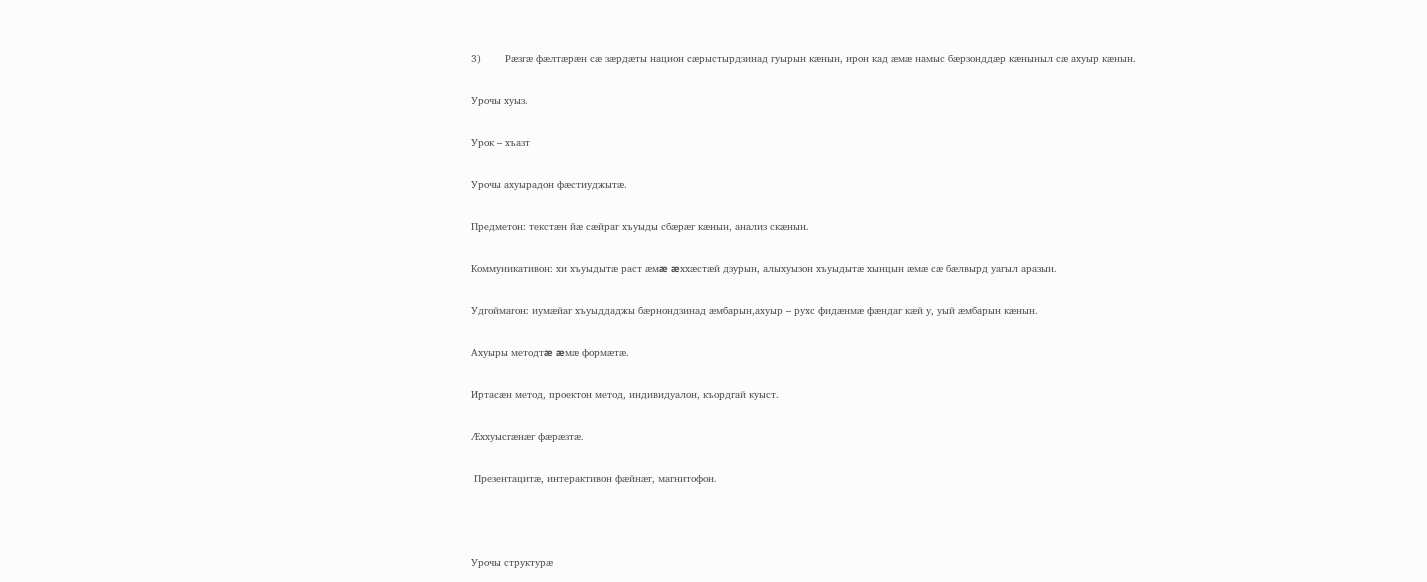3)        Рæзгæ фæлтæрæн сæ зæрдæты национ сæрыстырдзинад гуырын кæнын, ирон кад æмæ намыс бæрзонддæр кæныныл сæ ахуыр кæнын.

Урочы хуыз.

Урок – хъазт

Урочы ахуырадон фæстиуджытæ.

Предметон: текстæн йæ сæйраг хъуыды сбæрæг кæнын, анализ скæнын.

Коммуникативон: хи хъуыдытæ раст æмæ æххæстæй дзурын, алыхуызон хъуыдытæ хынцын æмæ сæ бæлвырд уагыл аразын.

Удгоймагон: иумæйаг хъуыддаджы бæрнондзинад æмбарын,ахуыр – рухс фидæнмæ фæндаг кæй у, уый æмбарын кæнын.

Ахуыры методтæ æмæ формæтæ.

Иртасæн метод, проектон метод, индивидуалон, къордгай куыст.

Æххуысгæнæг фæрæзтæ.

 Презентацитæ, интерактивон фæйнæг, магнитофон.



Урочы структурæ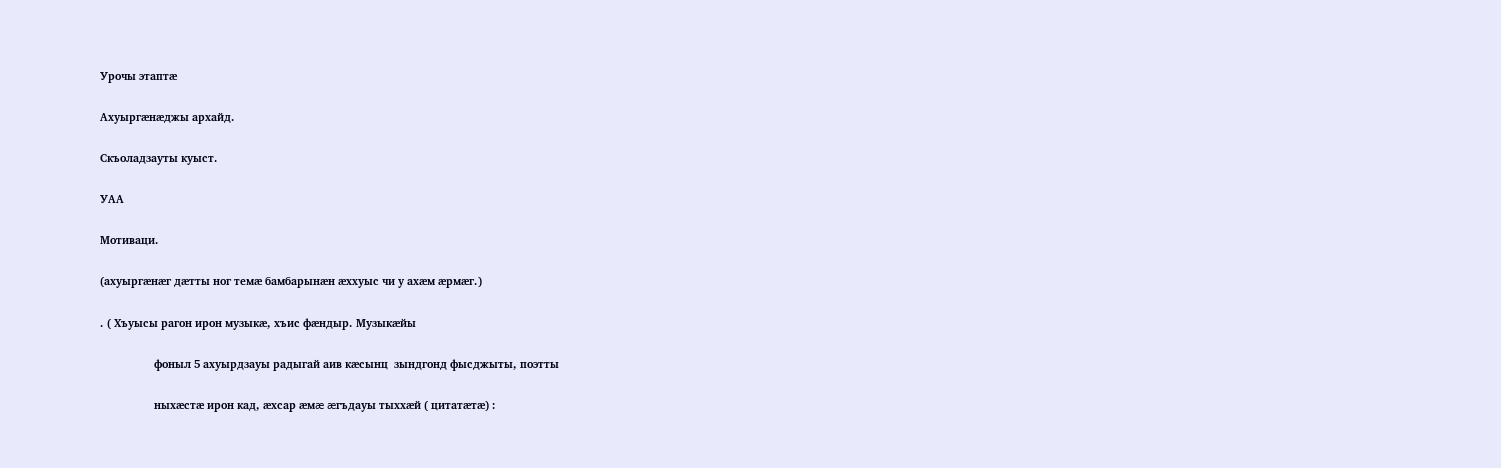Урочы этаптæ

Ахуыргæнæджы архайд.

Скъоладзауты куыст.

УАА

Мотиваци.

(ахуыргæнæг дæтты ног темæ бамбарынæн æххуыс чи у ахæм æрмæг.)

. ( Хъуысы рагон ирон музыкæ, хъис фæндыр. Музыкæйы

                  фоныл 5 ахуырдзауы радыгай аив кæсынц  зындгонд фысджыты, поэтты

                  ныхæстæ ирон кад, æхсар æмæ æгъдауы тыххæй ( цитатæтæ) :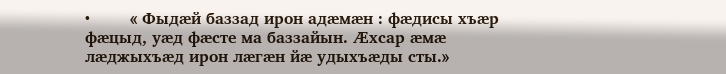•        « Фыдæй баззад ирон адæмæн : фæдисы хъæр фæцыд, уæд фæсте ма баззайын. Æхсар æмæ лæджыхъæд ирон лæгæн йæ удыхъæды сты.»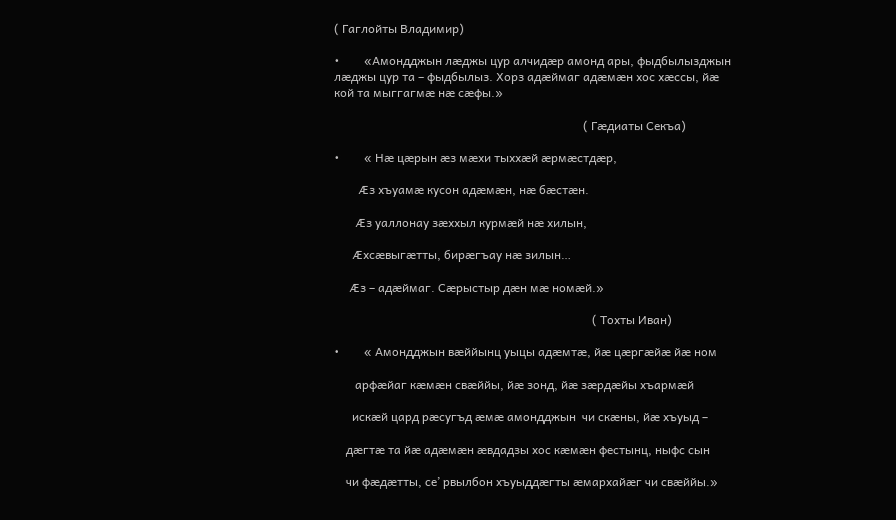( Гаглойты Владимир)

•        «Амондджын лæджы цур алчидæр амонд ары, фыдбылызджын лæджы цур та – фыдбылыз. Хорз адæймаг адæмæн хос хæссы, йæ кой та мыггагмæ нæ сæфы.»

                                                                                   ( Гæдиаты Секъа)

•        « Нæ цæрын æз мæхи тыххæй æрмæстдæр,

        Æз хъуамæ кусон адæмæн, нæ бæстæн.

       Æз уаллонау зæххыл курмæй нæ хилын,

      Æхсæвыгæтты, бирæгъау нæ зилын…

     Æз – адæймаг. Сæрыстыр дæн мæ номæй.»

                                                                                      ( Тохты Иван)

•        « Амондджын вæййынц уыцы адæмтæ, йæ цæргæйæ йæ ном

       арфæйаг кæмæн свæййы, йæ зонд, йæ зæрдæйы хъармæй

      искæй цард рæсугъд æмæ амондджын  чи скæны, йæ хъуыд –

    дæгтæ та йæ адæмæн æвдадзы хос кæмæн фестынц, ныфс сын

    чи фæдæтты, се’ рвылбон хъуыддæгты æмархайæг чи свæййы.»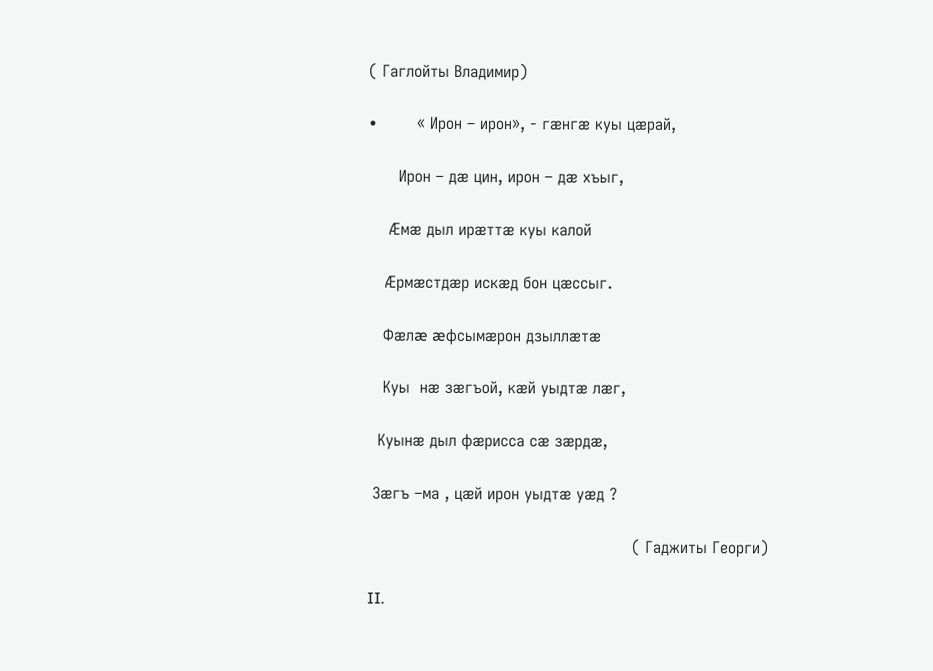( Гаглойты Владимир)

•        « Ирон – ирон», - гæнгæ куы цæрай,

      Ирон – дæ цин, ирон – дæ хъыг,

     Æмæ дыл ирæттæ куы калой

    Æрмæстдæр искæд бон цæссыг.

   Фæлæ æфсымæрон дзыллæтæ

   Куы  нæ зæгъой, кæй уыдтæ лæг,

  Куынæ дыл фæрисса сæ зæрдæ,

 Зæгъ –ма , цæй ирон уыдтæ уæд ?

                                                     ( Гаджиты Георги)

II.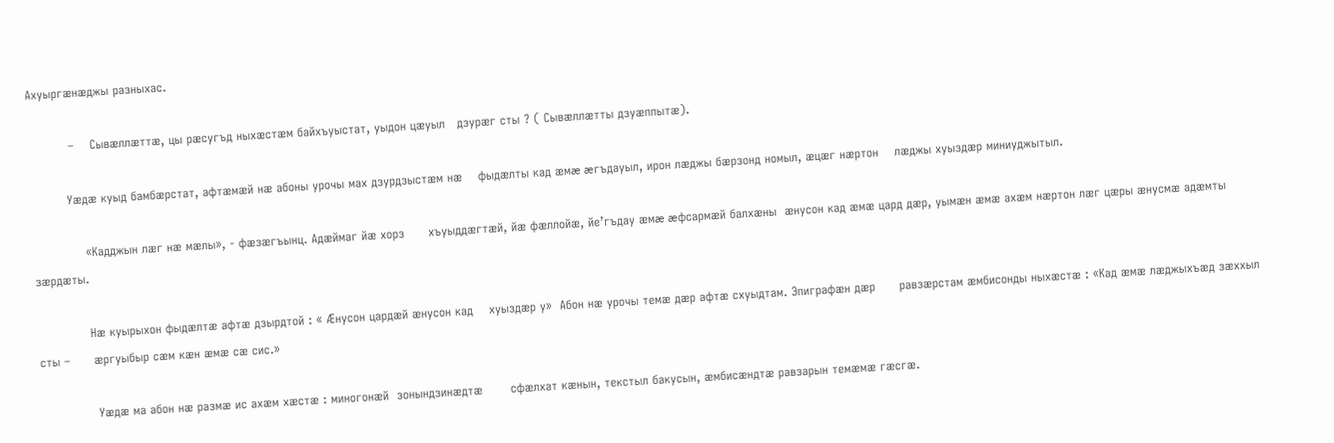Ахуыргæнæджы разныхас.

          –    Сывæллæттæ, цы рæсугъд ныхæстæм байхъуыстат, уыдон цæуыл   дзурæг сты ? ( Сывæллæтты дзуæппытæ).

         Уæдæ куыд бамбæрстат, афтæмæй нæ абоны урочы мах дзурдзыстæм нæ    фыдæлты кад æмæ æгъдауыл, ирон лæджы бæрзонд номыл, æцæг нæртон    лæджы хуыздæр миниуджытыл.

             «Кадджын лæг нæ мæлы», - фæзæгъынц. Адæймаг йæ хорз      хъуыддæгтæй, йæ фæллойæ, йе’гъдау æмæ æфсармæй балхæны  æнусон кад æмæ цард дæр, уымæн æмæ ахæм нæртон лæг цæры æнусмæ адæмты зæрдæты.

             Нæ куырыхон фыдæлтæ афтæ дзырдтой : « Æнусон цардæй æнусон кад    хуыздæр у»  Абон нæ урочы темæ дæр афтæ схуыдтам. Эпиграфæн дæр      равзæрстам æмбисонды ныхæстæ : «Кад æмæ лæджыхъæд зæххыл сты –      æргуыбыр сæм кæн æмæ сæ сис.»

              Уæдæ ма абон нæ размæ ис ахæм хæстæ : миногонæй  зонындзинæдтæ       сфæлхат кæнын, текстыл бакусын, æмбисæндтæ равзарын темæмæ гæсгæ.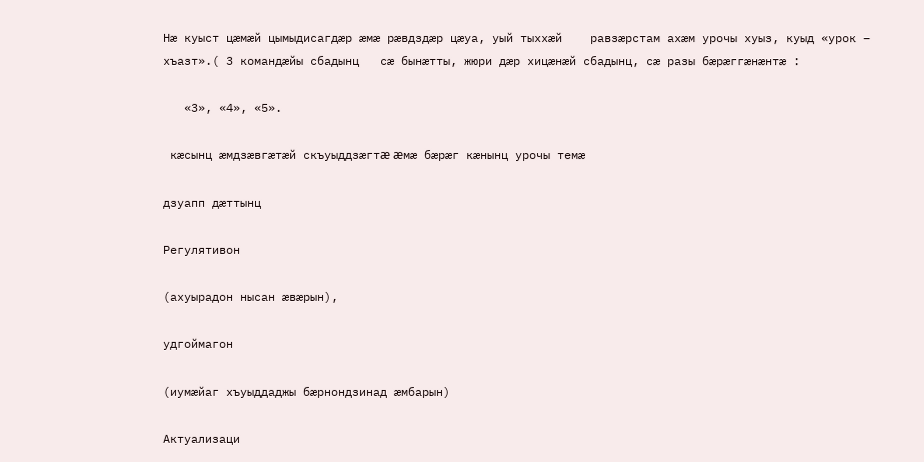Нæ куыст цæмæй цымыдисагдæр æмæ рæвдздæр цæуа, уый тыххæй    равзæрстам ахæм урочы хуыз, куыд «урок – хъазт».( 3 командæйы сбадынц   сæ бынæтты, жюри дæр хицæнæй сбадынц, сæ разы бæрæггæнæнтæ :

   «3», «4», «5».

 кæсынц æмдзæвгæтæй скъуыддзæгтæ æмæ бæрæг кæнынц урочы темæ

дзуапп дæттынц

Регулятивон

(ахуырадон нысан æвæрын),

удгоймагон

(иумæйаг хъуыддаджы бæрнондзинад æмбарын)

Актуализаци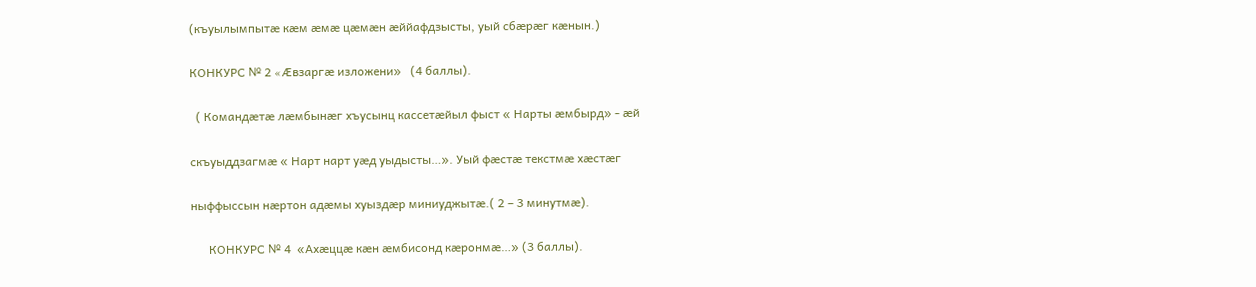(къуылымпытæ кæм æмæ цæмæн æййафдзысты, уый сбæрæг кæнын.)

КОНКУРС № 2 «Æвзаргæ изложени»   (4 баллы).

  ( Командæтæ лæмбынæг хъусынц кассетæйыл фыст « Нарты æмбырд» - æй

скъуыддзагмæ « Нарт нарт уæд уыдысты…». Уый фæстæ текстмæ хæстæг

ныффыссын нæртон адæмы хуыздæр миниуджытæ.( 2 – 3 минутмæ).

      КОНКУРС № 4  «Ахæццæ кæн æмбисонд кæронмæ…» (3 баллы).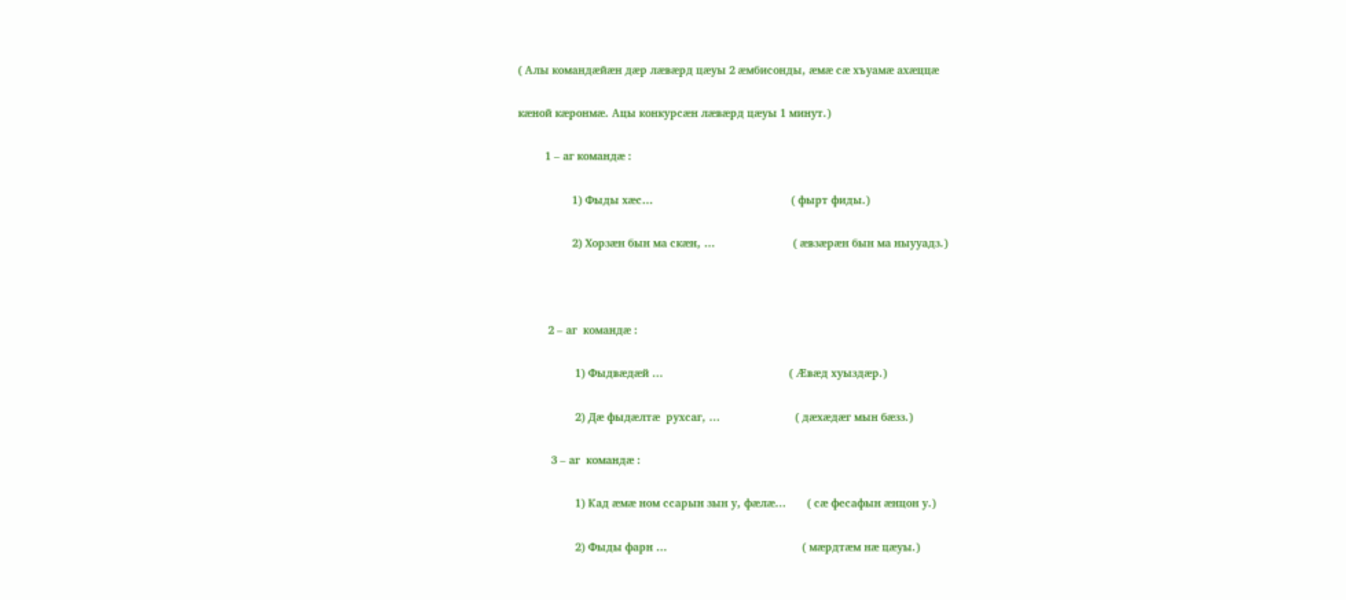( Алы командæйæн дæр лæвæрд цæуы 2 æмбисонды, æмæ сæ хъуамæ ахæццæ

кæной кæронмæ. Ацы конкурсæн лæвæрд цæуы 1 минут.)

         1 – аг командæ :

                  1) Фыды хæс…                                              ( фырт фиды.)

                  2) Хорзæн бын ма скæн, …                          ( æвзæрæн бын ма ныууадз.)



          2 – аг  командæ :

                   1) Фыдвæдæй …                                          ( Æвæд хуыздæр.)

                   2) Дæ фыдæлтæ  рухсаг, …                         ( дæхæдæг мын бæзз.)

           3 – аг  командæ :

                   1) Кад æмæ ном ссарын зын у, фæлæ…       ( сæ фесафын æнцон у.)

                   2) Фыды фарн …                                             ( мæрдтæм нæ цæуы.)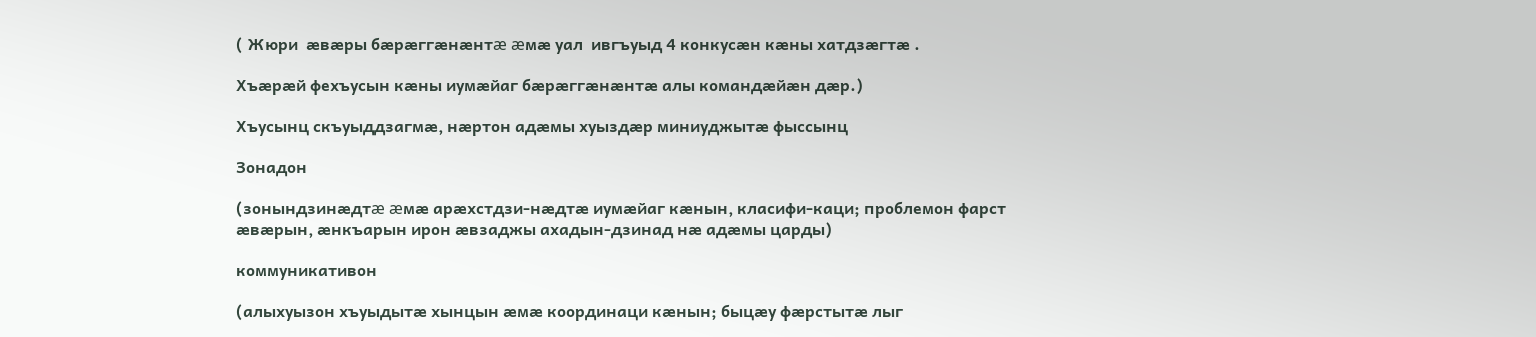( Жюри  æвæры бæрæггæнæнтæ æмæ уал  ивгъуыд 4 конкусæн кæны хатдзæгтæ .

Хъæрæй фехъусын кæны иумæйаг бæрæггæнæнтæ алы командæйæн дæр.)

Хъусынц скъуыддзагмæ, нæртон адæмы хуыздæр миниуджытæ фыссынц

Зонадон

(зонындзинæдтæ æмæ арæхстдзи-нæдтæ иумæйаг кæнын, класифи-каци; проблемон фарст æвæрын, æнкъарын ирон æвзаджы ахадын-дзинад нæ адæмы царды)

коммуникативон

(алыхуызон хъуыдытæ хынцын æмæ координаци кæнын; быцæу фæрстытæ лыг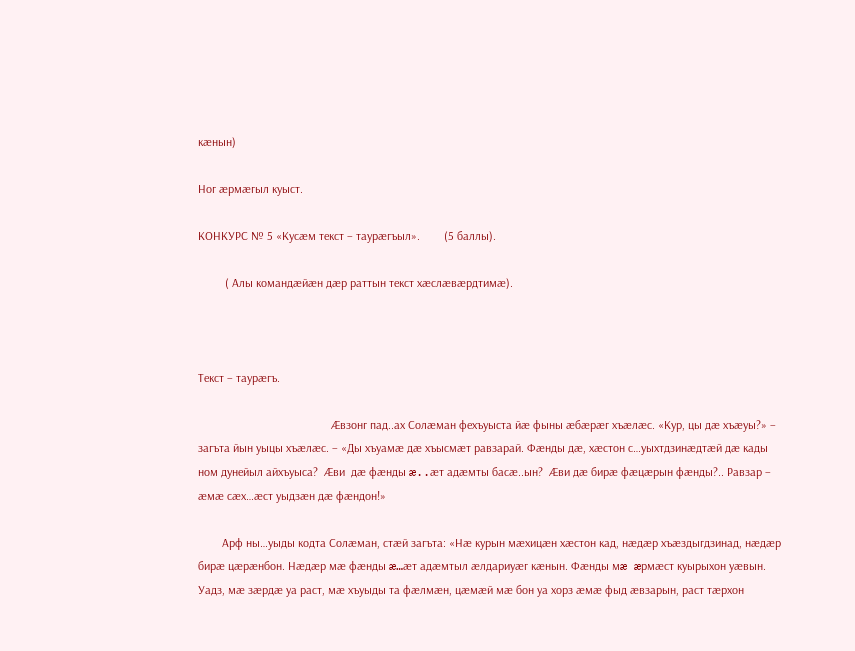кæнын)

Ног æрмæгыл куыст.

КОНКУРС № 5 «Кусæм текст – таурæгъыл».        (5 баллы).

         ( Алы командæйæн дæр раттын текст хæслæвæрдтимæ).



Текст – таурæгъ.

                   Æвзонг пад..ах Солæман фехъуыста йæ фыны æбæрæг хъæлæс. «Кур, цы дæ хъæуы?» – загъта йын уыцы хъæлæс. – «Ды хъуамæ дæ хъысмæт равзарай. Фæнды дæ, хæстон с…уыхтдзинæдтæй дæ кады ном дунейыл айхъуыса?  Æви  дæ фæнды æ..æт адæмты басæ..ын?  Æви дæ бирæ фæцæрын фæнды?.. Равзар – æмæ сæх…æст уыдзæн дæ фæндон!»

        Арф ны…уыды кодта Солæман, стæй загъта: «Нæ курын мæхицæн хæстон кад, нæдæр хъæздыгдзинад, нæдæр бирæ цæрæнбон. Нæдæр мæ фæнды æ…æт адæмтыл æлдариуæг кæнын. Фæнды мæ æрмæст куырыхон уæвын. Уадз, мæ зæрдæ уа раст, мæ хъуыды та фæлмæн, цæмæй мæ бон уа хорз æмæ фыд æвзарын, раст тæрхон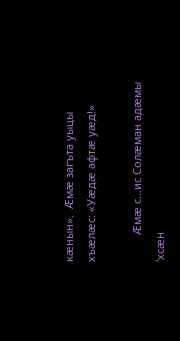кæнын».  Æмæ загъта уыцы хъæлæс: «Уæдæ афтæ уæд!»

         Æмæ с…ис Солæман адæмы 'хсæн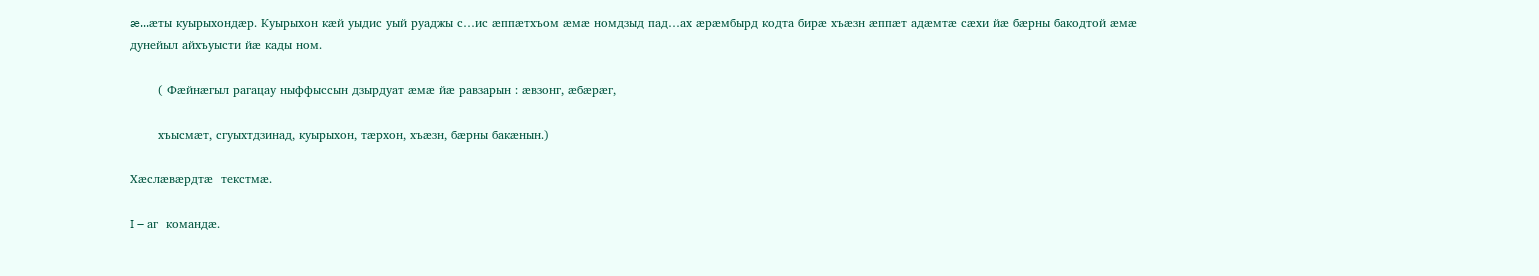æ...æты куырыхондæр. Куырыхон кæй уыдис уый руаджы с…ис æппæтхъом æмæ номдзыд пад…ах æрæмбырд кодта бирæ хъæзн æппæт адæмтæ сæхи йæ бæрны бакодтой æмæ дунейыл айхъуысти йæ кады ном.

       ( Фæйнæгыл рагацау ныффыссын дзырдуат æмæ йæ равзарын : æвзонг, æбæрæг,

       хъысмæт, сгуыхтдзинад, куырыхон, тæрхон, хъæзн, бæрны бакæнын.)

Хæслæвæрдтæ  текстмæ.

I – аг  командæ.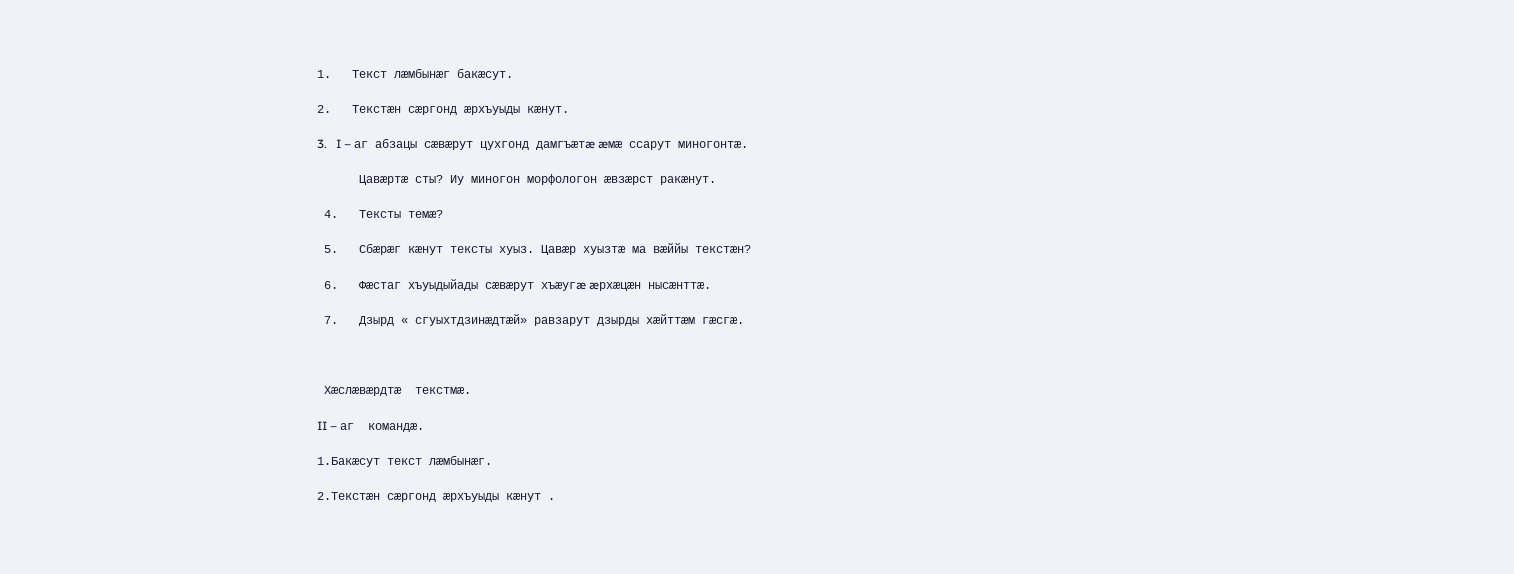1.   Текст лæмбынæг бакæсут.

2.   Текстæн сæргонд æрхъуыды кæнут.

3.   I – аг абзацы сæвæрут цухгонд дамгъæтæ æмæ ссарут миногонтæ.

      Цавæртæ сты? Иу миногон морфологон æвзæрст ракæнут.

 4.   Тексты темæ?

 5.   Сбæрæг кæнут тексты хуыз. Цавæр хуызтæ ма вæййы текстæн?

 6.   Фæстаг хъуыдыйады сæвæрут хъæугæ æрхæцæн нысæнттæ.

 7.   Дзырд « сгуыхтдзинæдтæй» равзарут дзырды хæйттæм гæсгæ.



 Хæслæвæрдтæ  текстмæ.

II – аг  командæ.

1.Бакæсут текст лæмбынæг.

2.Текстæн сæргонд æрхъуыды кæнут .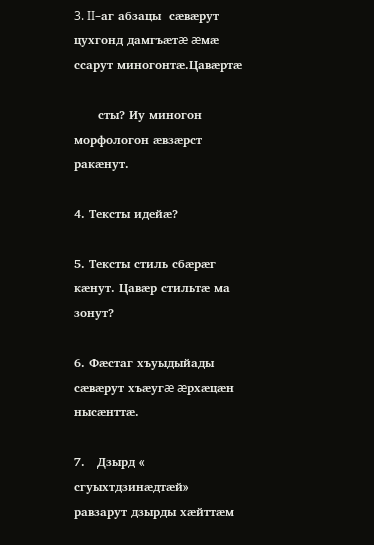3. II–аг абзацы  сæвæрут цухгонд дамгъæтæ æмæ ссарут миногонтæ.Цавæртæ

      сты? Иу миногон морфологон æвзæрст ракæнут.

4. Тексты идейæ?

5. Тексты стиль сбæрæг кæнут. Цавæр стильтæ ма зонут?

6. Фæстаг хъуыдыйады  сæвæрут хъæугæ æрхæцæн нысæнттæ.

7.   Дзырд « сгуыхтдзинæдтæй»   равзарут дзырды хæйттæм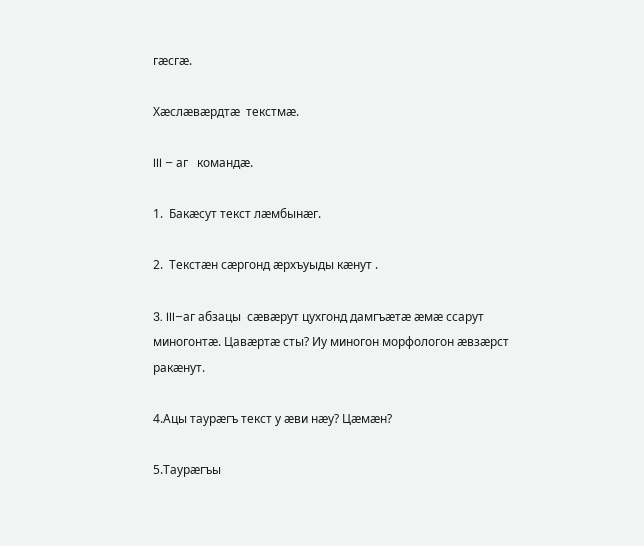гæсгæ.

Хæслæвæрдтæ  текстмæ.

III – аг   командæ.

1.  Бакæсут текст лæмбынæг.

2.  Текстæн сæргонд æрхъуыды кæнут .

3. III–аг абзацы  сæвæрут цухгонд дамгъæтæ æмæ ссарут миногонтæ. Цавæртæ сты? Иу миногон морфологон æвзæрст ракæнут.

4.Ацы таурæгъ текст у æви нæу? Цæмæн?

5.Таурæгъы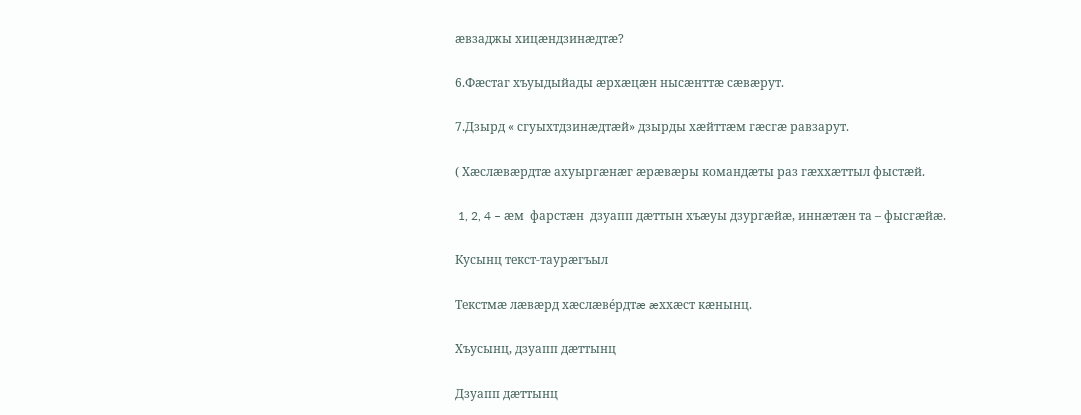æвзаджы хицæндзинæдтæ?

6.Фæстаг хъуыдыйады æрхæцæн нысæнттæ сæвæрут.

7.Дзырд « сгуыхтдзинæдтæй» дзырды хæйттæм гæсгæ равзарут.

( Хæслæвæрдтæ ахуыргæнæг æрæвæры командæты раз гæххæттыл фыстæй.

 1, 2, 4 – æм  фарстæн  дзуапп дæттын хъæуы дзургæйæ, иннæтæн та – фысгæйæ.

Кусынц текст-таурæгъыл

Текстмæ лæвæрд хæслæвéрдтæ æххæст кæнынц.

Хъусынц, дзуапп дæттынц

Дзуапп дæттынц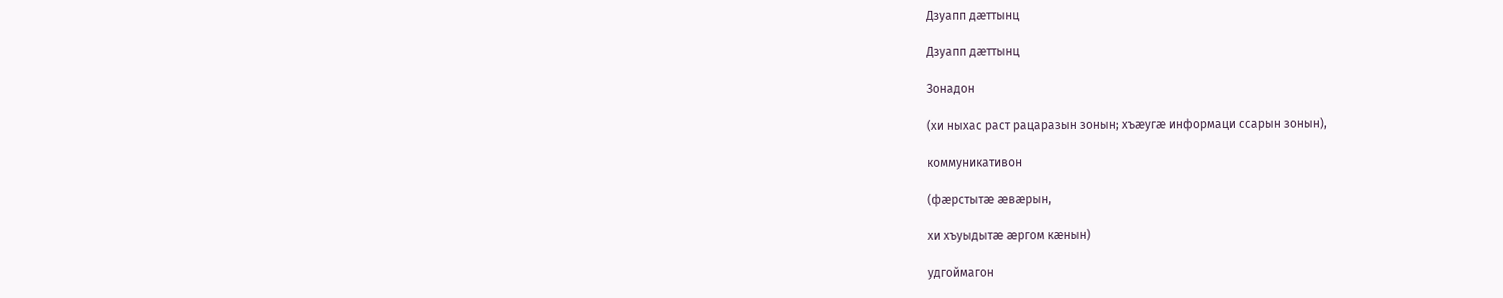Дзуапп дæттынц

Дзуапп дæттынц

Зонадон

(хи ныхас раст рацаразын зонын; хъæугæ информаци ссарын зонын),

коммуникативон

(фæрстытæ æвæрын,

хи хъуыдытæ æргом кæнын)

удгоймагон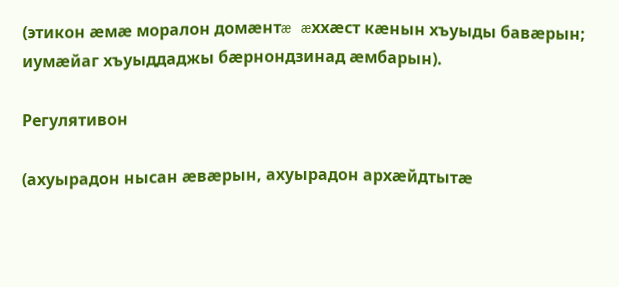(этикон æмæ моралон домæнтæ æххæст кæнын хъуыды бавæрын; иумæйаг хъуыддаджы бæрнондзинад æмбарын).

Регулятивон

(ахуырадон нысан æвæрын, ахуырадон архæйдтытæ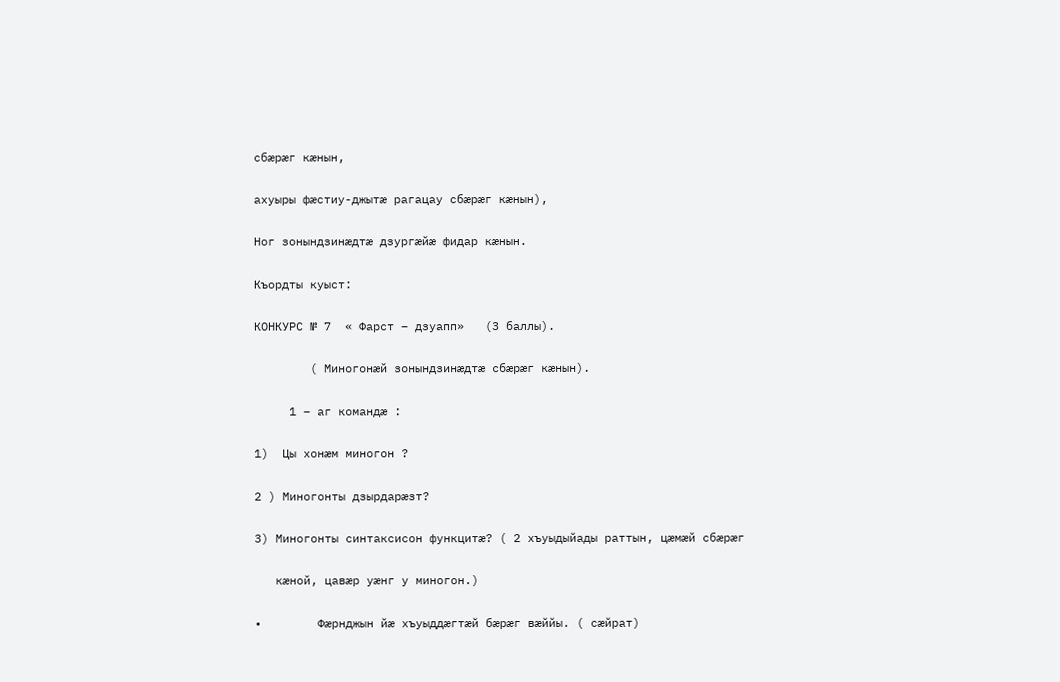сбæрæг кæнын,

ахуыры фæстиу-джытæ рагацау сбæрæг кæнын),

Ног зонындзинæдтæ дзургæйæ фидар кæнын.

Къордты куыст:

КОНКУРС № 7  « Фарст – дзуапп»   (3 баллы).

        ( Миногонæй зонындзинæдтæ сбæрæг кæнын).

     1 – аг командæ :

1)  Цы хонæм миногон ?

2 ) Миногонты дзырдарæзт?

3) Миногонты синтаксисон функцитæ? ( 2 хъуыдыйады раттын, цæмæй сбæрæг

   кæной, цавæр уæнг у миногон.)

•        Фæрнджын йæ хъуыддæгтæй бæрæг вæййы. ( сæйрат)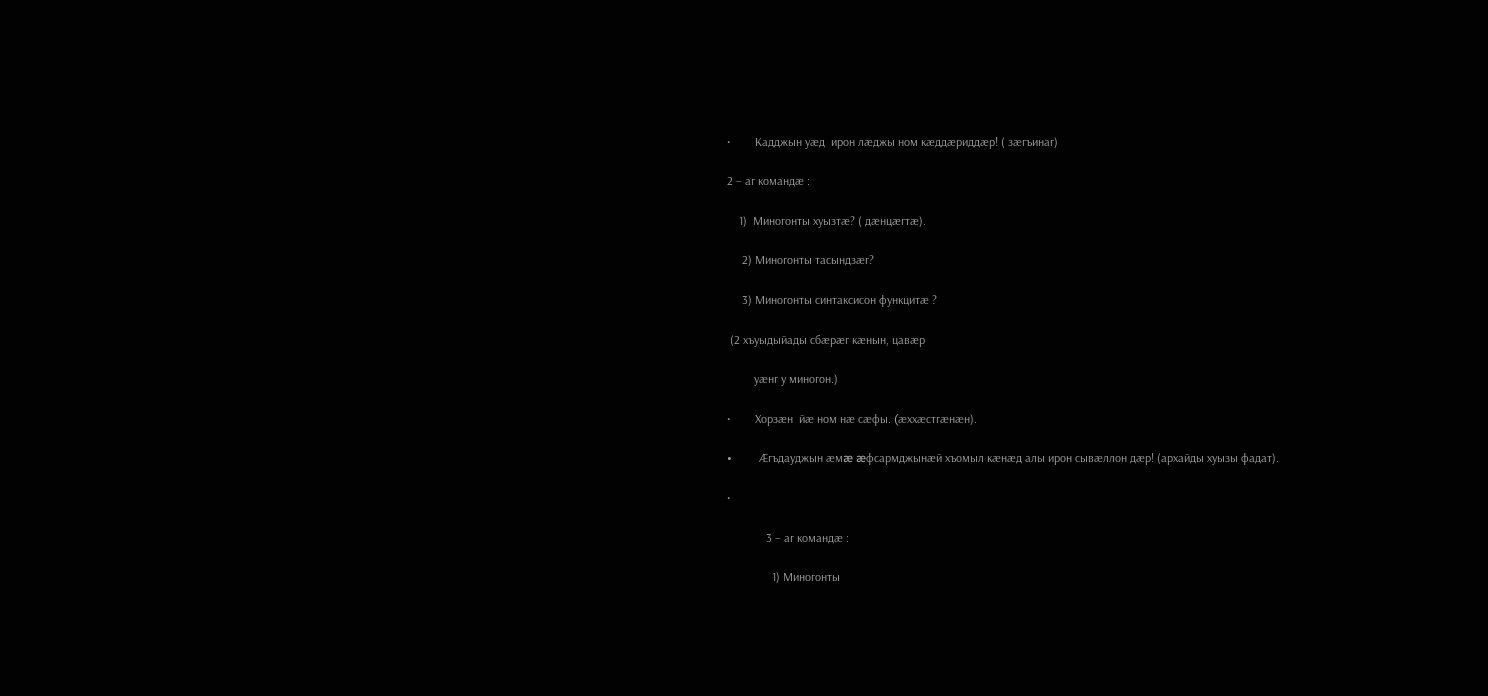•        Кадджын уæд  ирон лæджы ном кæддæриддæр! ( зæгъинаг)

2 – аг командæ :

    1)  Миногонты хуызтæ? ( дæнцæгтæ).

     2) Миногонты тасындзæг?

     3) Миногонты синтаксисон функцитæ ?

 (2 хъуыдыйады сбæрæг кæнын, цавæр

         уæнг у миногон.)

•        Хорзæн  йæ ном нæ сæфы. (æххæстгæнæн).

•         Æгъдауджын æмæ æфсармджынæй хъомыл кæнæд алы ирон сывæллон дæр! (архайды хуызы фадат).

•

             3 – аг командæ :

               1) Миногонты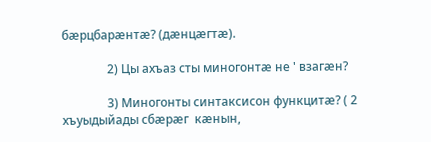бæрцбарæнтæ? (дæнцæгтæ).

               2) Цы ахъаз сты миногонтæ не ' взагæн?

               3) Миногонты синтаксисон функцитæ? ( 2 хъуыдыйады сбæрæг  кæнын,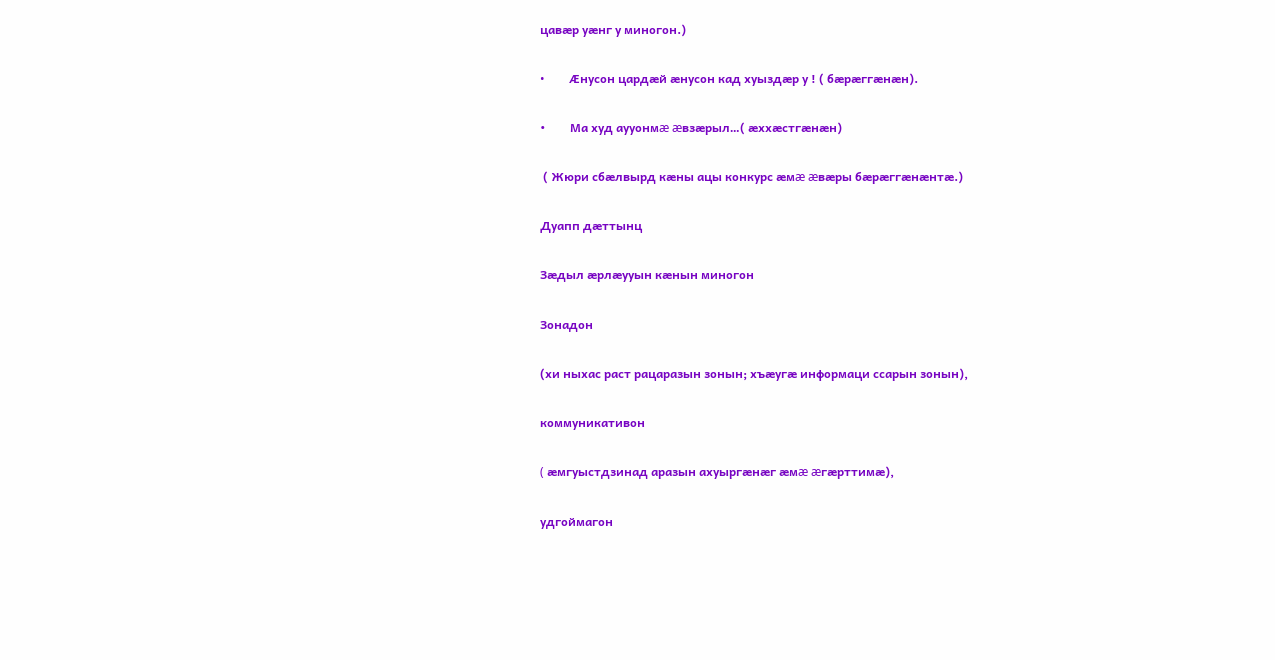цавæр уæнг у миногон.)

•        Æнусон цардæй æнусон кад хуыздæр у ! ( бæрæггæнæн).

•        Ма худ аууонмæ æвзæрыл…( æххæстгæнæн)

 ( Жюри сбæлвырд кæны ацы конкурс æмæ æвæры бæрæггæнæнтæ.)

Дуапп дæттынц

Зæдыл æрлæууын кæнын миногон

Зонадон

(хи ныхас раст рацаразын зонын; хъæугæ информаци ссарын зонын),

коммуникативон

( æмгуыстдзинад аразын ахуыргæнæг æмæ æгæрттимæ),

удгоймагон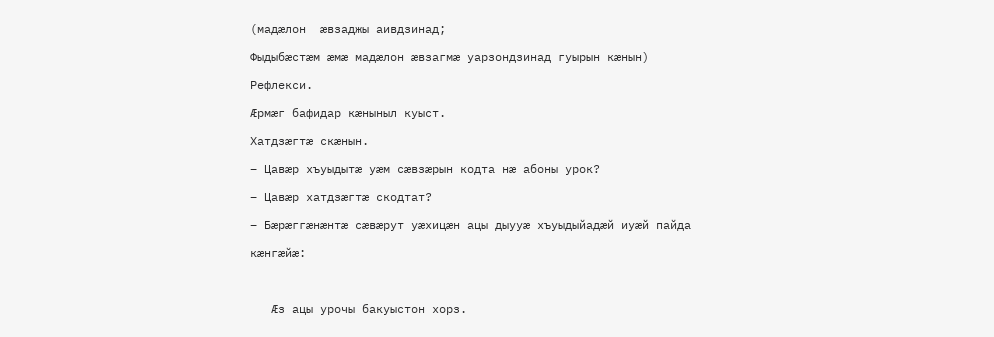(мадæлон  æвзаджы аивдзинад;

Фыдыбæстæм æмæ мадæлон æвзагмæ уарзондзинад гуырын кæнын)

Рефлекси.

Æрмæг бафидар кæныныл куыст.

Хатдзæгтæ скæнын.

– Цавæр хъуыдытæ уæм сæвзæрын кодта нæ абоны урок?

– Цавæр хатдзæгтæ скодтат?

– Бæрæггæнæнтæ сæвæрут уæхицæн ацы дыууæ хъуыдыйадæй иуæй пайда

кæнгæйæ:



   Æз ацы урочы бакуыстон хорз.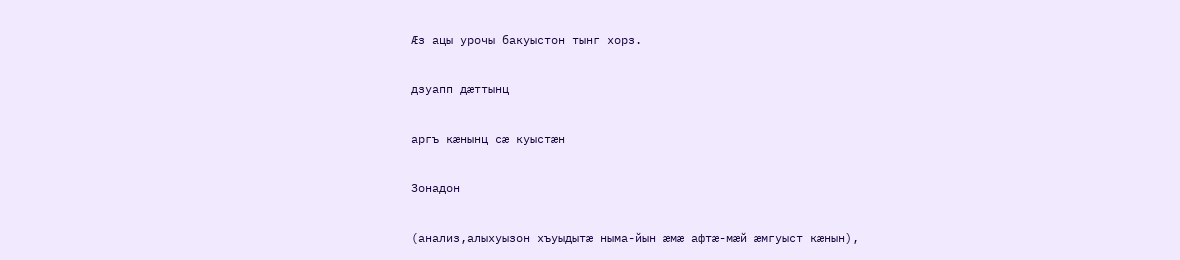Æз ацы урочы бакуыстон тынг хорз.

дзуапп дæттынц

аргъ кæнынц сæ куыстæн

Зонадон

(анализ,алыхуызон хъуыдытæ ныма-йын æмæ афтæ-мæй æмгуыст кæнын),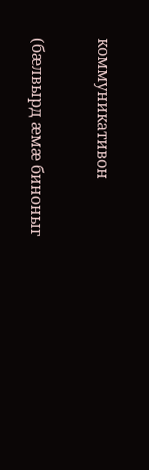коммуникативон

(бæлвырд æмæ биноныг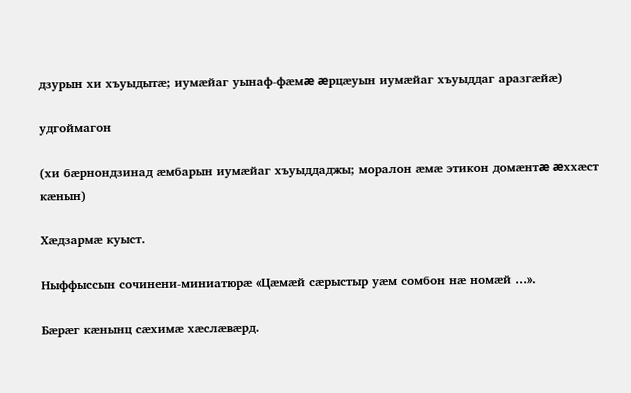дзурын хи хъуыдытæ; иумæйаг уынаф-фæмæ æрцæуын иумæйаг хъуыддаг аразгæйæ)

удгоймагон

(хи бæрнондзинад æмбарын иумæйаг хъуыддаджы; моралон æмæ этикон домæнтæ æххæст кæнын)

Хæдзармæ куыст.

Ныффыссын сочинени-миниатюрæ «Цæмæй сæрыстыр уæм сомбон нæ номæй …».

Бæрæг кæнынц сæхимæ хæслæвæрд.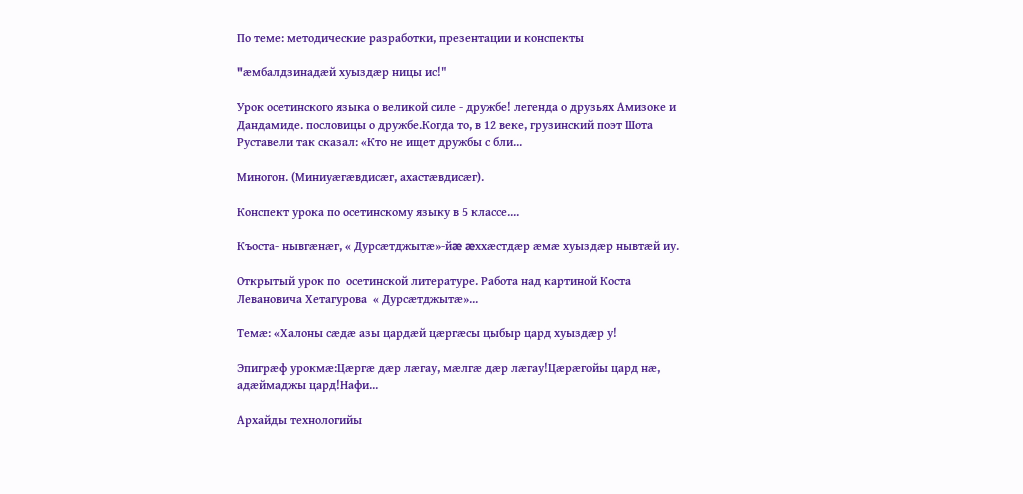По теме: методические разработки, презентации и конспекты

"æмбалдзинадæй хуыздæр ницы ис!"

Урок осетинского языка о великой силе - дружбе! легенда о друзьях Амизоке и Дандамиде. пословицы о дружбе.Когда то, в 12 веке, грузинский поэт Шота Руставели так сказал: «Кто не ищет дружбы с бли...

Миногон. (Миниуæгæвдисæг, ахастæвдисæг).

Конспект урока по осетинскому языку в 5 классе....

Къоста- нывгæнæг, « Дурсæтджытæ»-йæ æххæстдæр æмæ хуыздæр нывтæй иу.

Открытый урок по  осетинской литературе. Работа над картиной Коста  Левановича Хетагурова  « Дурсæтджытæ»...

Темæ: «Халоны сæдæ азы цардæй цæргæсы цыбыр цард хуыздæр у!

Эпигрæф урокмæ:Цæргæ дæр лæгау, мæлгæ дæр лæгау!Цæрæгойы цард нæ, адæймаджы цард!Нафи...

Архайды технологийы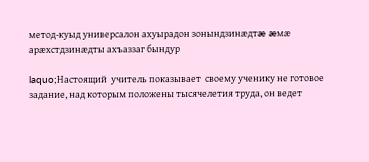метод-куыд универсалон ахуырадон зонындзинæдтæ æмæ арæхстдзинæдты ахъаззаг бындур

laquo;Настоящий  учитель показывает  своему ученику не готовое задание, над которым положены тысячелетия труда, он ведет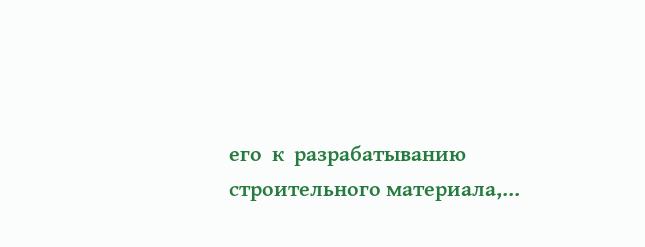его  к  разрабатыванию  строительного материала,...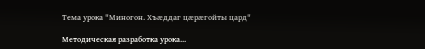Тема урока "Миногон. Хъӕддаг цӕрӕгойты цард"

Методическая разработка урока...